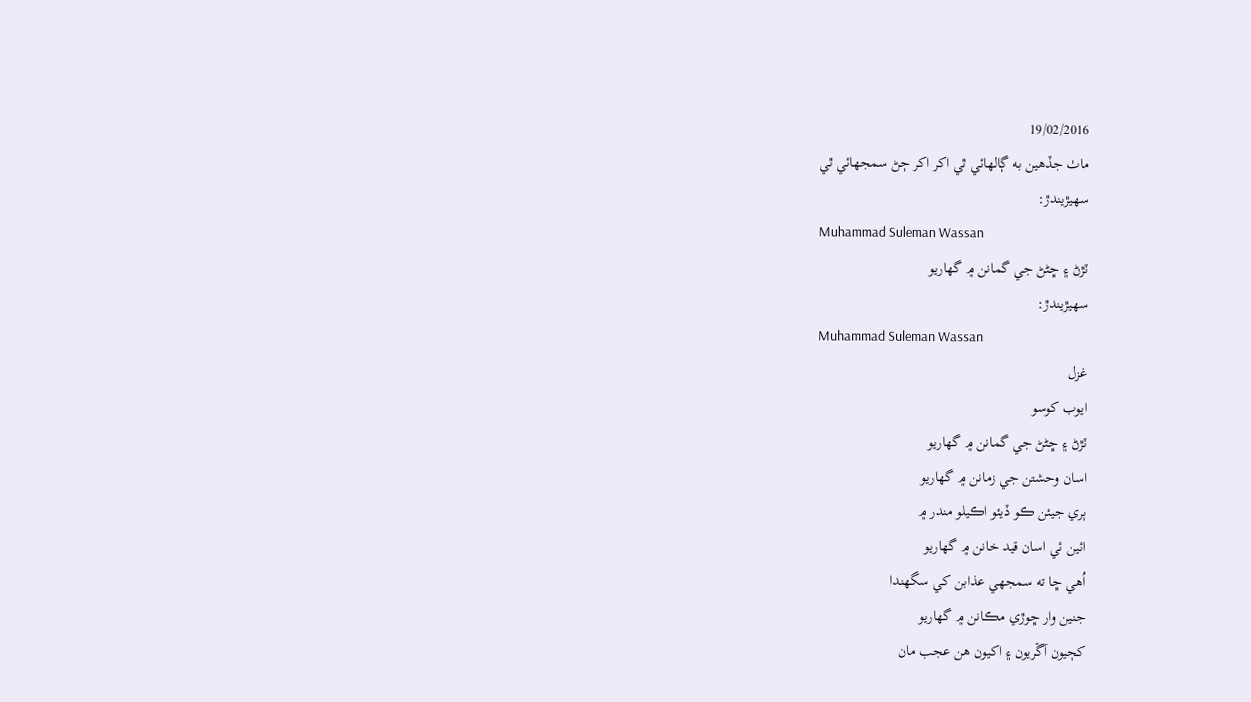19/02/2016
ماٺ جڏهين به ڳالهائي ٿي اکر اکر ڄڻ سمجهائي ٿي
سهيڙيندڙ:
Muhammad Suleman Wassan
ٽڙڻ ۽ ڇڻڻ جي گمانن ۾ گھاريو
سهيڙيندڙ:
Muhammad Suleman Wassan
غزل
ايوب کوسو
ٽڙڻ ۽ ڇڻڻ جي گمانن ۾ گھاريو
اسان وحشتن جي زمانن ۾ گھاريو
ٻري جيئن ڪو ڏيئو اڪيلو مندر ۾
ائين ئي اسان قيد خانن ۾ گهاريو
اُھي ڇا ته سمجھي عذابن کي سگھندا
جنين وار ڇوڙي مڪانن ۾ گھاريو
کڄيون آڱريون ۽ اکيون هن عجب مان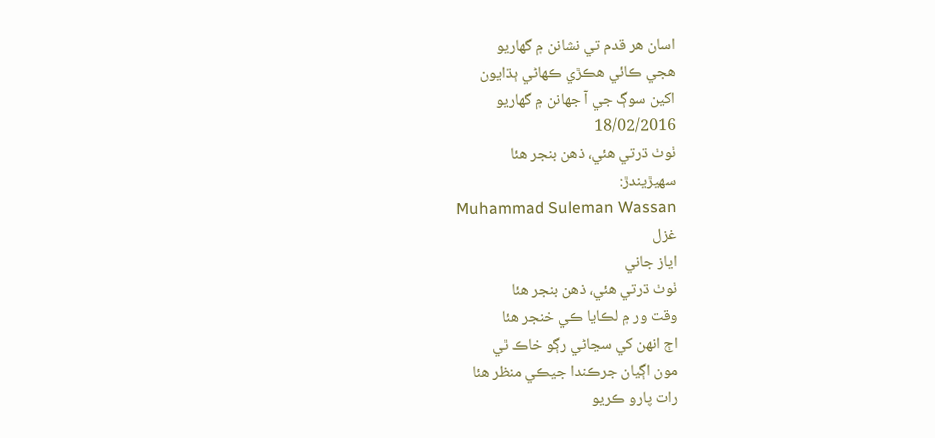اسان هر قدم تي نشانن ۾ گهاريو
هجي ڪائي هڪڙي ڪهاڻي ٻڌايون
اکين سوڳ جي آ جهانن ۾ گهاريو
18/02/2016
ٺوٺ ڌرتي هئي، ذهن بنجر هئا
سهيڙيندڙ:
Muhammad Suleman Wassan
غزل
اياز جاني
ٺوٺ ڌرتي هئي، ذهن بنجر هئا
وقت ور ۾ لڪايا ڪي خنجر هئا
اڄ انهن کي سڃاڻي رڳو خاڪ ٿي
مون اڳيان جرڪندا جيڪي منظر هئا
رات پارو ڪريو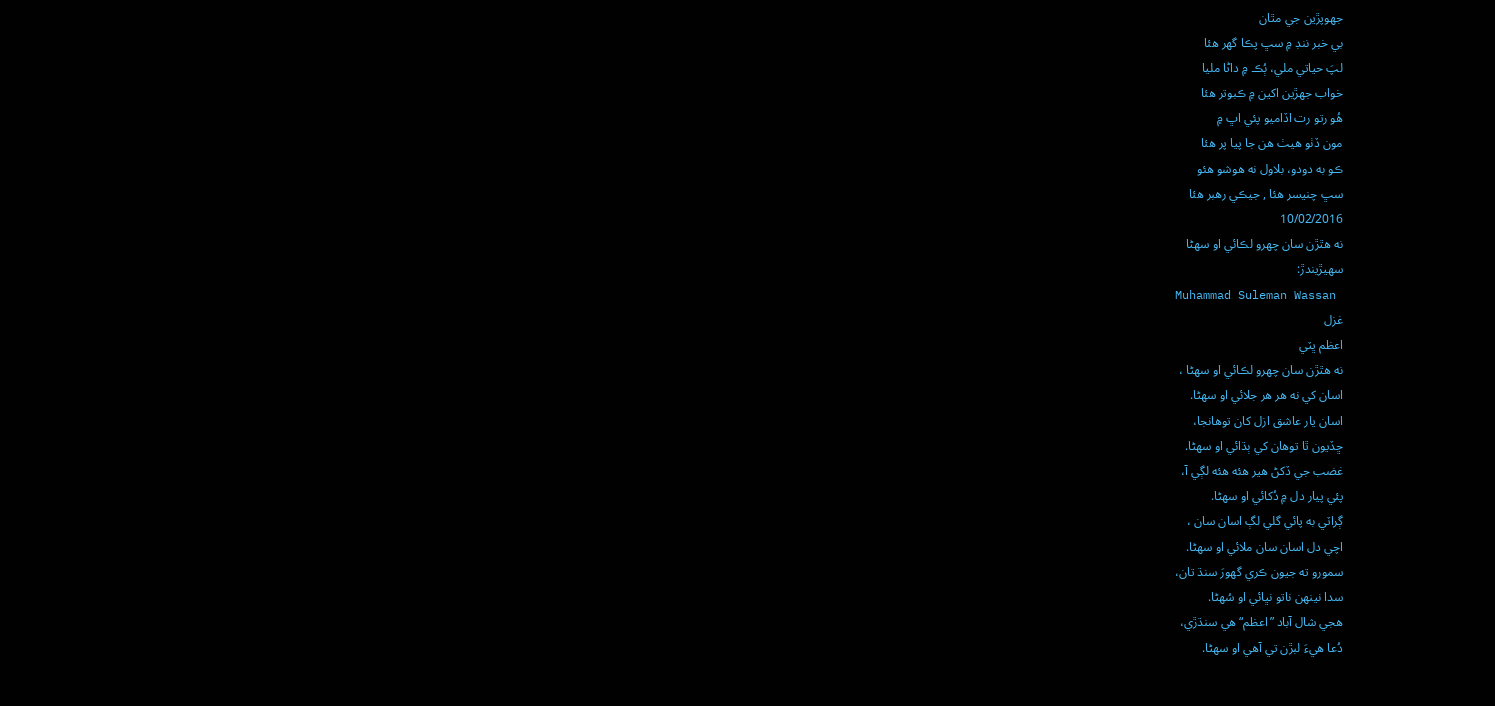جهوپڙين جي مٿان
بي خبر ننڊ ۾ سڀ پڪا گهر هئا
لپَ حياتي ملي، ٻُڪ ۾ داڻا مليا
خواب جهڙين اکين ۾ ڪبوتر هئا
هُو رتو رت اڏاميو پئي اڀ ۾
مون ڏٺو هيٺ هن جا پيا پر هئا
ڪو به دودو، بلاول نه هوشو هئو
سڀ چنيسر هئا , جيڪي رهبر هئا
10/02/2016
نه هٿڙن سان چهرو لڪائي او سهڻا
سهيڙيندڙ:
Muhammad Suleman Wassan
غزل
اعظم ڀٽي
نه هٿڙن سان چهرو لڪائي او سهڻا ،
اسان کي نه هر هر جلائي او سهڻا.
اسان يار عاشق ازل کان توهانجا،
ڇڏيون ٿا توهان کي ٻڌائي او سهڻا.
غضب جي ڏکڻ هير هئه هئه لڳي آ،
پئي پيار دل ۾ دُکائي او سهڻا.
ڳراٽي به پائي گلي لڳ اسان سان ،
اچي دل اسان سان ملائي او سهڻا.
سمورو ته جيون ڪري گھورَ سنڌ تان،
سدا نينهن ناتو نڀائي او سُهڻا.
هجي شال آباد ”اعظم“ هي سنڌڙي،
دُعا هيءَ لبڙن تي آهي او سهڻا.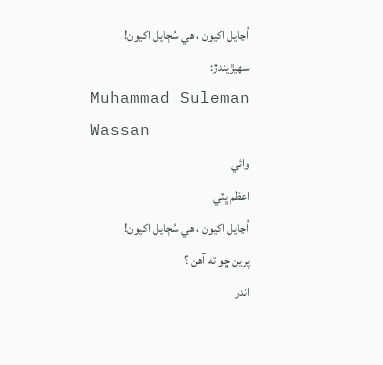اُڃايل اکيون ، هي سُڄايل اکيون!
سهيڙيندڙ:
Muhammad Suleman Wassan
وائي
اعظم ڀٽي
اُڃايل اکيون ، هي سُڄايل اکيون!
پرين ڇو ته آهن ؟
اندر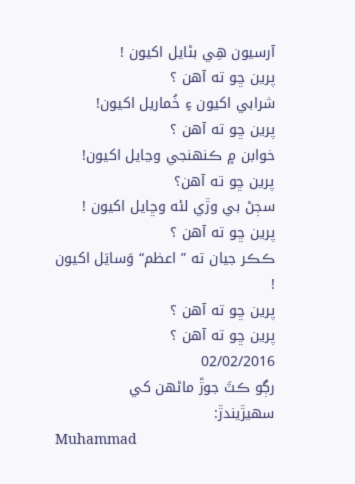آرسيون هِي بڻايل اکيون !
پرين ڇو ته آهن ؟
شرابي اکيون ۽ خُماريل اکيون!
پرين ڇو ته آهن ؟
خوابن ۾ ڪنهنجي وڃايل اکيون!
پرين ڇو ته آهن؟
سڄڻ بي وڙي لئه وڇايل اکيون !
پرين ڇو ته آهن ؟
ڪڪر جيان ته ” اعظم“ وَسايَل اکيون !
پرين ڇو ته آهن ؟
پرين ڇو ته آهن ؟
02/02/2016
رڳو ڪٽَ جوڙَ ماڻهن کي
سهيڙيندڙ:
Muhammad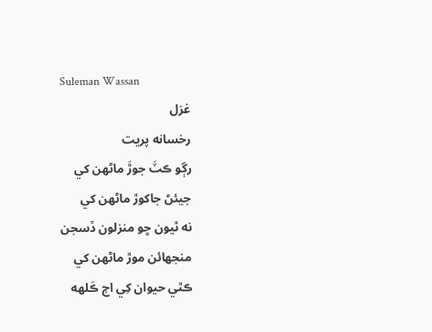Suleman Wassan
غزل
رخسانه پريت
رڳو ڪٽَ جوڙَ ماڻهن کي
جيئڻ جاکوڙ ماڻهن کي
نه ٿيون ڇو منزلون ڏسجن
منجهائن موڙ ماڻهن کي
ڪٿي حيوان کِي اڄ ڪَلهه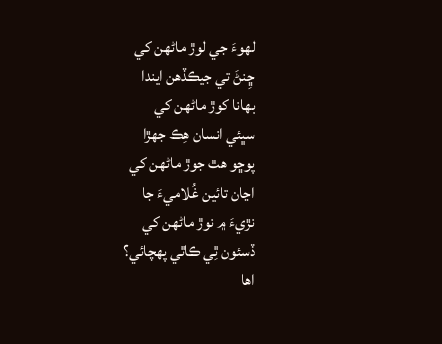لهوءَ جي لوڙ ماڻهن کي
ڇِنڻَ تي جيڪڏهن ايندا
بهانا کوڙ ماڻهن کي
سڀئي انسان هِڪ جهڙا
پوڇو هٿ جوڙ ماڻهن کي
اڃان تائين غُلاميءَ جا
نڙيءَ ۾ نوڙ ماڻهن کي
ڏسئون ٿِي ڪاٿي پهچائي؟
اها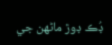ڊُڪ ڊوڙ ماڻهن جي